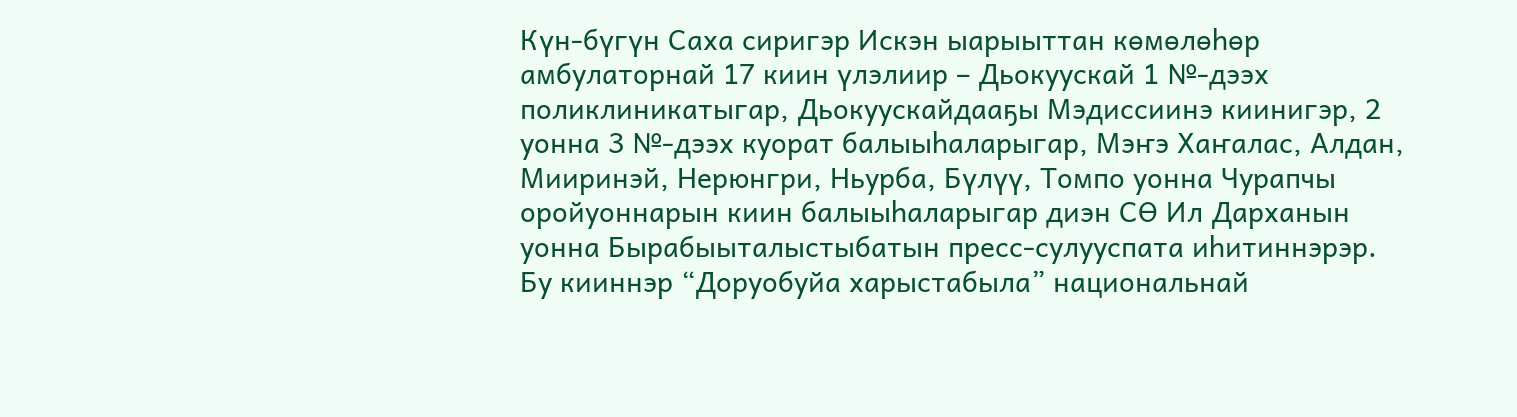Күн-бүгүн Саха сиригэр Искэн ыарыыттан көмөлөһөр амбулаторнай 17 киин үлэлиир – Дьокуускай 1 №-дээх поликлиникатыгар, Дьокуускайдааҕы Мэдиссиинэ киинигэр, 2 уонна 3 №-дээх куорат балыыһаларыгар, Мэҥэ Хаҥалас, Алдан, Мииринэй, Нерюнгри, Ньурба, Бүлүү, Томпо уонна Чурапчы оройуоннарын киин балыыһаларыгар диэн СӨ Ил Дарханын уонна Бырабыыталыстыбатын пресс-сулууспата иһитиннэрэр.
Бу кииннэр “Доруобуйа харыстабыла” национальнай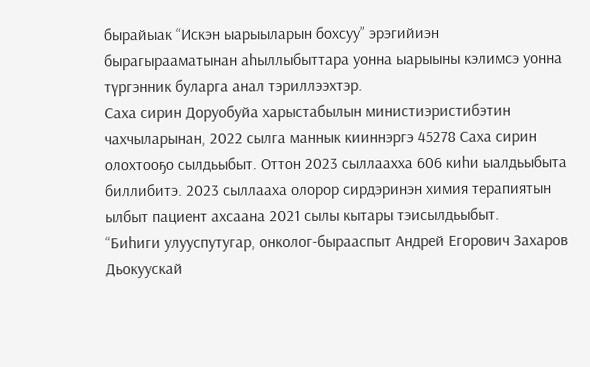бырайыак “Искэн ыарыыларын бохсуу” эрэгийиэн бырагырааматынан аһыллыбыттара уонна ыарыыны кэлимсэ уонна түргэнник буларга анал тэриллээхтэр.
Саха сирин Доруобуйа харыстабылын министиэристибэтин чахчыларынан, 2022 сылга маннык кииннэргэ 45278 Саха сирин олохтооҕо сылдьыбыт. Оттон 2023 сыллаахха 606 киһи ыалдьыбыта биллибитэ. 2023 сыллааха олорор сирдэринэн химия терапиятын ылбыт пациент ахсаана 2021 сылы кытары тэисылдьыбыт.
“Биһиги улууспутугар, онколог-бырааспыт Андрей Егорович Захаров Дьокуускай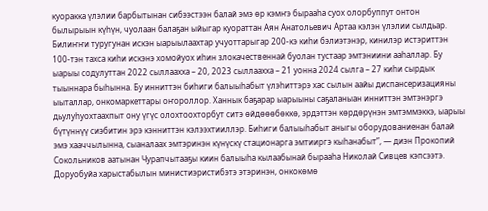куоракка үлэлии барбытынан сибээстээн балай эмэ өр кэмҥэ бырааһа суох олорбуппут онтон былырыын күһүн, чуолаан балаҕан ыйыгар куораттан Аян Анатольевич Артаа кэлэн үлэлии сылдьар. Билиҥҥи туругунан искэн ыарыылаахтар учуоттарыгар 200-кэ киһи бэлиэтэнэр, кинилэр истэриттэн 100-тэн тахса киһи искэнэ хомойуох иһин злокачественнай буолан тустаар эмтэниини ааһаллар. Бу ыарыы содулуттан 2022 сыллаахха – 20, 2023 сыллаахха – 21 уонна 2024 сылга – 27 киһи сырдык тыыннара быһынна. Бу инниттэн биһиги балыыһабыт үлэһиттэрэ хас сылын аайы диспансеризацияны ыыталлар, онкомаркеттары оҥороллор. Ханнык баҕарар ыарыыны саҕаланыан инниттэн эмтэнэргэ дьулуһуохтаахпыт ону үгүс олохтоохторбут ситэ өйдөөөбөккө, эрдэттэн көрдөрүнэн эмтэммэккэ, ыарыы бүтүннүү сиэбитин эрэ кэнниттэн кэлээхтииллэр. Биһиги балыыһабыт аныгы оборудованиенан балай эмэ хааччылынна, сыаналаах эмтэринэн күнүскү стационарга эмтииргэ кыһанабыт”, — диэн Прокопий Сокольников аатынан Чурапчытааҕы киин балыыһа кылаабынай бырааһа Николай Сивцев кэпсээтэ.
Доруобуйа харыстабылын министиэристибэтэ этэринэн, онкокөмө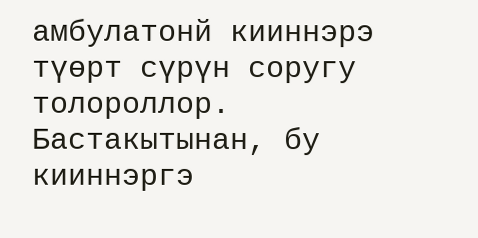амбулатонй кииннэрэ түөрт сүрүн соругу толороллор.
Бастакытынан, бу кииннэргэ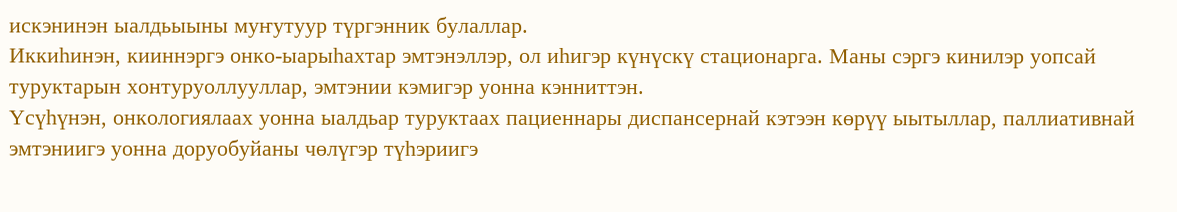искэнинэн ыалдьыыны муҥутуур түргэнник булаллар.
Иккиһинэн, кииннэргэ онко-ыарыһахтар эмтэнэллэр, ол иһигэр күнүскү стационарга. Маны сэргэ кинилэр уопсай туруктарын хонтуруоллууллар, эмтэнии кэмигэр уонна кэнниттэн.
Үсүһүнэн, онкологиялаах уонна ыалдьар туруктаах пациеннары диспансернай кэтээн көрүү ыытыллар, паллиативнай эмтэниигэ уонна доруобуйаны чөлүгэр түһэриигэ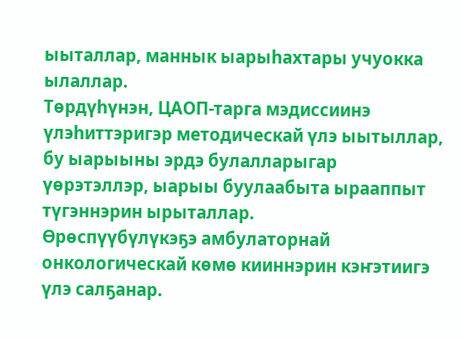ыыталлар, маннык ыарыһахтары учуокка ылаллар.
Төрдүһүнэн, ЦАОП-тарга мэдиссиинэ үлэһиттэригэр методическай үлэ ыытыллар, бу ыарыыны эрдэ булалларыгар үөрэтэллэр, ыарыы буулаабыта ырааппыт түгэннэрин ырыталлар.
Өрөспүүбүлүкэҕэ амбулаторнай онкологическай көмө кииннэрин кэҥэтиигэ үлэ салҕанар.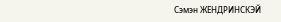Сэмэн ЖЕНДРИНСКЭЙ